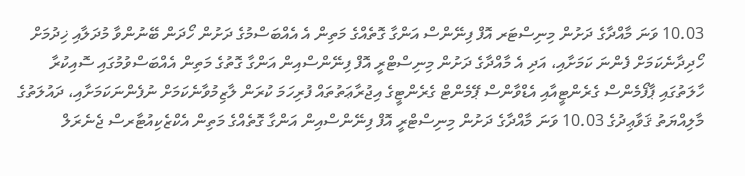10.03 ވަނަ މާއްދާގެ ދަށުން މިނިސްޓަރ އޮފް ފިނޭންސް އަންގާ ގޮތެއްގެ މަތިން އެ އެއްބަސްމުގެ ދަށުން ހޯދަން ބޭނުންވާ މުދަލާއި ޚިދުމަށް ހޯދިދާނެކަމަށް ފެންނަ ކަމަށާއި، އަދި އެ މާއްދާގެ ދަށުން މިނިސްޓްރީ އޮފް ފިނޭންސްއިން އަންގާ ގޮތުގެ މަތިން އެއްބަސްވުމުގައި ސޮއިކުރާ ހާލަތުގައި ޕާފޯމެންސް ގެރެންޓީއާއި އެޑްވާންސް ޕޭމެންޓް ގެރެންޓީގެ އިޖުރާޢަތުތައް ފުރިހަމަ ކުރަން ލާޒިމުވާނެކަމަށް ނުފެންނަކަމަށާއި، ދައުލަތުގެ މާލިއްޔަތު ޤަވާޢިދުގެ 10.03 ވަނަ މާއްދާގެ ދަށުން މިނިސްޓްރީ އޮފް ފިނޭންސްއިން އަންގާ ގޮތެއްގެ މަތިން އެކްޒެކިއުޓާރސް ޖެނެރަލް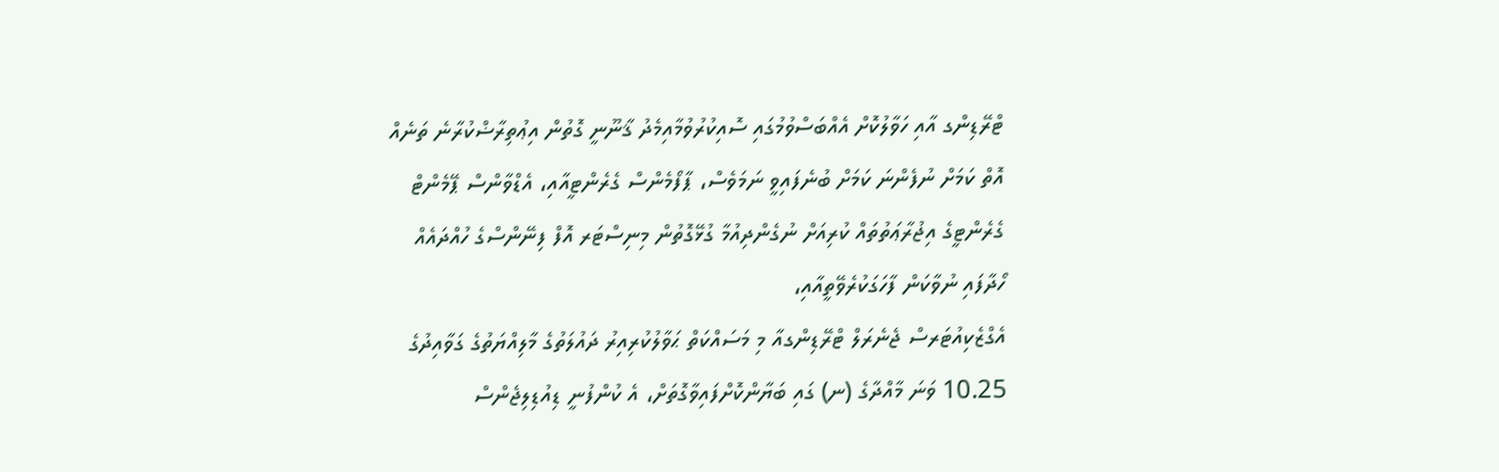ޓްރޭޑިންގ އާއި ހަވާލުކޮށް އެއްބަސްވުމުގައި ސޮއިކުރުވުމާއިމެދު ޤާނޫނީ ގޮތުން އިޢުތިރާޟްކުރާނެ ތަނެއް އޮތް ކަމަށް ނުފެންނަ ކަމަށް ބުނެފައިވީ ނަމަވެސް، ޕާފޯމެންސް ގެރެންޓީއާއި، އެޑްވާންސް ޕޭމެންޓް ގެރެންޓީގެ އިޖުރާޢަތުތައް ކުރިއަށް ނުގެންދިއުމާ ގުޅޭގޮތުން މިނިސްޓަރ އޮފް ފިނޭންސްގެ ހުއްދައެއް ހޯދާފައި ނުވާކަން ފާހަގަކުރެވޭތީއާއި،
އެގްޒެކިއުޓަރސް ޖެނެރަލް ޓްރޭޑިންގއާ މި މަސައްކަތް ޙަވާލުކުރިއިރު ދައުލަތުގެ މާލިއްޔަތުގެ ގަވާއިދުގެ 10.25 ވަނަ މާއްދާގެ (ނ) ގައި ބަޔާންކޮށްފައިވާގޮތަށް، އެ ކުންފުނީ ޑިއުޑިލިޖެންސް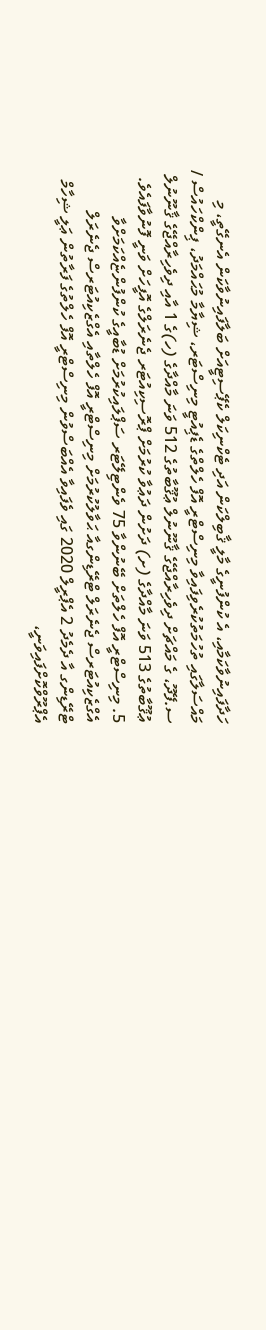ހަދާފައިނުވާކަމާއި، އެ ކުންފުނީގެ މާލީ ޤާބިލްކަން އަދި ޓެކްނިކަލް ކެޕޭސިޓީއަށް ބަލާފައިނުވާކަން އެނގޭތީ، މި މައްސަލާގައި ތުހުމަތުކުރެވިފައިވާ މިނިސްޓްރީ އޮފް ހެލްތްގެ ޑެޕިއުޓީ މިނިސްޓަރ، ޝިޔާމާ މުޙައްމަދު، ޕިންކްހައުސް / ސ.ފޭދޫ، ގެ މައްޗަށް ދިވެހިރާއްޖޭގެ ޤާނޫނުލް ޢުޤޫބާތުގެ 512 ވަނަ މާއްދާގެ (ހ)ގެ 1 އާއި ދިވެހިރާއްޖޭގެ ޤާނޫނުލް ޢުޤޫބާތުގެ 513 ވަނަ މާއްދާގެ (ށ) ދަށުން ދަޢުވާ ކުރުމަށް ޕްރޮސިކިއުޓަރ ޖެނެރަލްގެ އޮފީހަށް ވަނީ ފޮނުވާފައެވެ.
5. މިނިސްޓްރީ އޮފް ހެލްތަށް ބޭނުންވާ 75 ވެންޓިލޭޓަރ ސަޕްލައިކުރުމަށް ޑުބާއީގެ ކުންފުންޏެއްކަމަށްވާ އެގްޒެކިއުޓަރސް ޖެނެރަލް ޓްރޭޑިންގއާ ޙަވާލުކުރުމަށް މިނިސްޓްރީ އޮފް ހެލްތާއި އެގްޒެކިއުޓަރސް ޖެނެރަލް ޓްރޭޑިންގ އާ ދެމެދު 2 އެޕްރީލް 2020 ގައި ވެފައިވާ އެއްބަސްވުން މިނިސްޓްރީ އޮފް ހެލްތުގެ ފަރާތުން ޢަލީ ޝިހާމް އެޕްރޫވްކޮށްފައިވަނީ،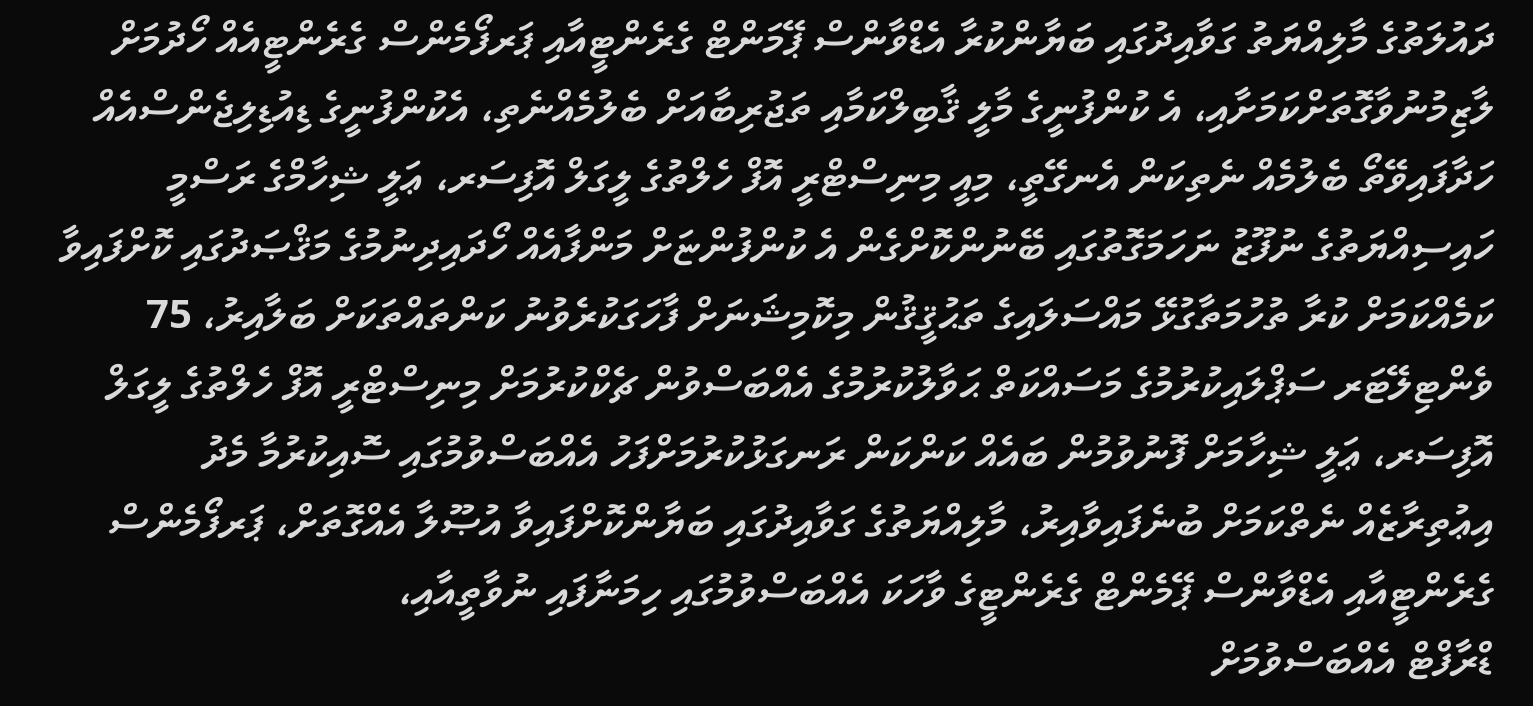ދައުލަތުގެ މާލިއްޔަތު ގަވާއިދުގައި ބަޔާންކުރާ އެޑްވާންސް ޕޭމަންޓް ގެރެންޓީއާއި ޕަރފޯމެންސް ގެރެންޓީއެއް ހޯދުމަށް ލާޒިމުނުވާގޮތަށްކަމަށާއި، އެ ކުންފުނީގެ މާލީ ޤާބިލްކަމާއި ތަޖުރިބާއަށް ބެލުމެއްނެތި، އެކުންފުނީގެ ޑިއުޑިލިޖެންސްއެއް ހަދާފައިވޭތޯ ބެލުމެއް ނެތިކަން އެނގޭތީ، މިއީ މިނިސްޓްރީ އޮފް ހެލްތުގެ ލީގަލް އޮފިސަރ، ޢަލީ ޝިހާމްގެ ރަސްމީ ހައިސިއްޔަތުގެ ނުފޫޒު ނަހަމަގޮތުގައި ބޭނުންކޮށްގެން އެ ކުންފުންޏަށް މަންފާއެއް ހޯދައިދިނުމުގެ މަޤްޞަދުގައި ކޮށްފައިވާ ކަމެއްކަމަށް ކުރާ ތުހުމަތާގުޅޭ މައްސަލައިގެ ތަޙުޤީޤުން މިކޮމިޝަނަށް ފާހަގަކުރެވުނު ކަންތައްތަކަށް ބަލާއިރު، 75 ވެންޓިލޭޓަރ ސަޕްލައިކުރުމުގެ މަސައްކަތް ޙަވާލުކުރުމުގެ އެއްބަސްވުން ޗެކްކުރުމަށް މިނިސްޓްރީ އޮފް ހެލްތުގެ ލީގަލް އޮފިސަރ، ޢަލީ ޝިހާމަށް ފޮނުވުމުން ބައެއް ކަންކަން ރަނގަޅުކުރުމަށްފަހު އެއްބަސްވުމުގައި ސޮއިކުރުމާ މެދު އިޢުތިރާޒެއް ނެތްކަމަށް ބުނެފައިވާއިރު، މާލިއްޔަތުގެ ގަވާއިދުގައި ބަޔާންކޮށްފައިވާ އުޞޫލާ އެއްގޮތަށް، ޕަރފޯމެންސް ގެރެންޓީއާއި އެޑްވާންސް ޕޭމެންޓް ގެރެންޓީގެ ވާހަކަ އެއްބަސްވުމުގައި ހިމަނާފައި ނުވާތީއާއި،
ޑްރާފްޓް އެއްބަސްވުމަށް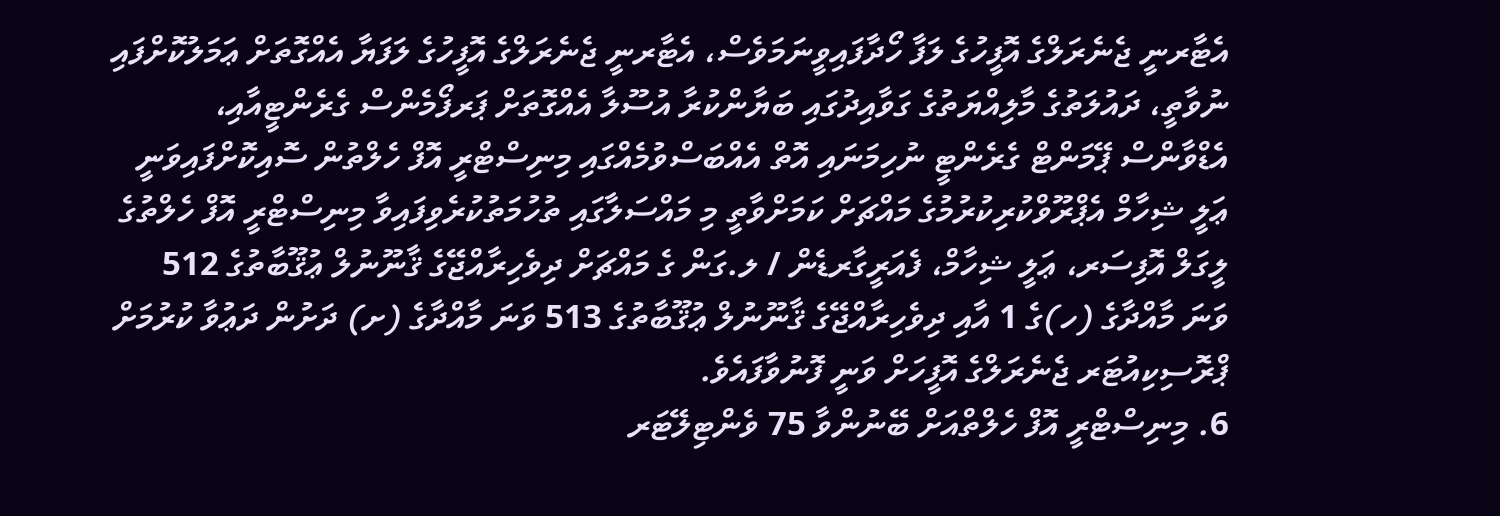އެޓާރނީ ޖެނެރަލްގެ އޮފީހުގެ ލަފާ ހޯދާފައިވީނަމަވެސް، އެޓާރނީ ޖެނެރަލްގެ އޮފީހުގެ ލަފަޔާ އެއްގޮތަށް ޢަމަލުކޮށްފައި ނުވާތީ، ދައުލަތުގެ މާލިއްޔަތުގެ ގަވާއިދުގައި ބަޔާންކުރާ އުސޫލާ އެއްގޮތަށް ޕަރފޯމެންސް ގެރެންޓީއާއި، އެޑްވާންސް ޕޭމަންޓް ގެރެންޓީ ނުހިމަނައި އޮތް އެއްބަސްވުމެއްގައި މިނިސްޓްރީ އޮފް ހެލްތުން ސޮއިކޮށްފައިވަނީ ޢަލީ ޝިހާމް އެޕްރޫވްކުރިކުރުމުގެ މައްޗަށް ކަމަށްވާތީ މި މައްސަލާގައި ތުހުމަތުކުރެވިފައިވާ މިނިސްޓްރީ އޮފް ހެލްތުގެ ލީގަލް އޮފިސަރ، ޢަލީ ޝިހާމް، ފެއަރީގާރޑެން / ލ.ގަން ގެ މައްޗަށް ދިވެހިރާއްޖޭގެ ޤާނޫނުލް ޢުޤޫބާތުގެ 512 ވަނަ މާއްދާގެ (ހ)ގެ 1 އާއި ދިވެހިރާއްޖޭގެ ޤާނޫނުލް ޢުޤޫބާތުގެ 513 ވަނަ މާއްދާގެ (ށ) ދަށުން ދަޢުވާ ކުރުމަށް ޕްރޮސިކިއުޓަރ ޖެނެރަލްގެ އޮފީހަށް ވަނީ ފޮނުވާފައެވެ.
6. މިނިސްޓްރީ އޮފް ހެލްތްއަށް ބޭނުންވާ 75 ވެންޓިލޭޓަރ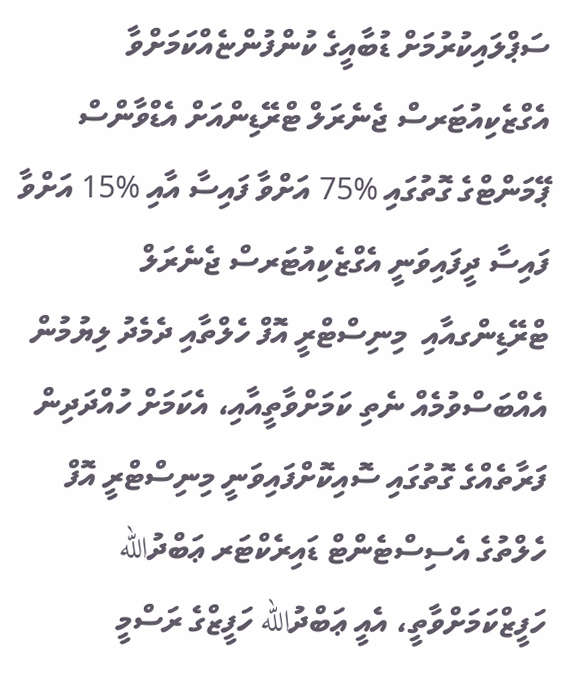ސަޕްލައިކުރުމަށް ޑުބާއީގެ ކުންފުންޏެއްކަމަށްވާ އެގްޒެކިއުޓަރސް ޖެނެރަލް ޓްރޭޑިންއަށް އެޑްވާންސް ޕޭމަންޓްގެ ގޮތުގައި %75 އަށްވާ ފައިސާ އާއި %15 އަށްވާ ފައިސާ ދީފައިވަނީ އެގްޒެކިއުޓަރސް ޖެނެރަލް ޓްރޭޑިންގއާއި  މިނިސްޓްރީ އޮފް ހެލްތާއި ދެމެދު ލިޔުމުން އެއްބަސްވުމެއް ނެތި ކަމަށްވާތީއާއި، އެކަމަށް ހުއްދަދިން ފަރާތެއްގެ ގޮތުގައި ސޮއިކޮށްފައިވަނީ މިނިސްޓްރީ އޮފް ހެލްތުގެ އެސިސްޓެންޓް ޑައިރެކްޓަރ ޢަބްދުالله ހަފީޒްކަމަށްވާތީ، އެއީ ޢަބްދުالله ހަފީޒްގެ ރަސްމީ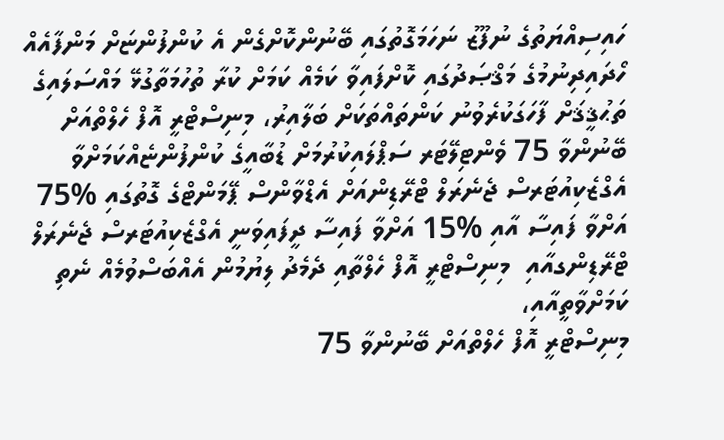ހައިސިއްޔަތުގެ ނުފޫޒު ނަހަމަގޮތުގައި ބޭނުންކޮށްގެން އެ ކުންފުންޏަށް މަންފާއެއް ހޯދައިދިނުމުގެ މަޤްޞަދުގައި ކޮށްފައިވާ ކަމެއް ކަމަށް ކުރާ ތުހުމަތާގުޅޭ މައްސަލައިގެ ތަޙުޤީޤަށް ފާހަގަކުރެވުނު ކަންތައްތަކަށް ބަލާއިރު، މިނިސްޓްރީ އޮފް ހެލްތްއަށް ބޭނުންވާ 75 ވެންޓިލޭޓަރ ސަޕްލައިކުރުމަށް ޑުބާއީގެ ކުންފުންޏެއްކަމަށްވާ އެގްޒެކިއުޓަރސް ޖެނެރަލް ޓްރޭޑިންއަށް އެޑްވާންސް ޕޭމަންޓްގެ ގޮތުގައި %75 އަށްވާ ފައިސާ އާއި %15 އަށްވާ ފައިސާ ދީފައިވަނީ އެގްޒެކިއުޓަރސް ޖެނެރަލް ޓްރޭޑިންގއާއި  މިނިސްޓްރީ އޮފް ހެލްތާއި ދެމެދު ލިޔުމުން އެއްބަސްވުމެއް ނެތި ކަމަށްވާތީއާއި،
މިނިސްޓްރީ އޮފް ހެލްތްއަށް ބޭނުންވާ 75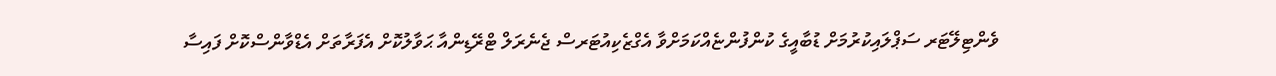ވެންޓިލޭޓަރ ސަޕްލައިކުރުމަށް ޑުބާއީގެ ކުންފުންޏެއްކަމަށްވާ އެގްޒެކިއުޓަރސް ޖެނެރަލް ޓްރޭޑިންއާ ޙަވާލުކޮށް އެފަރާތަށް އެޑްވާންސްކޮށް ފައިސާ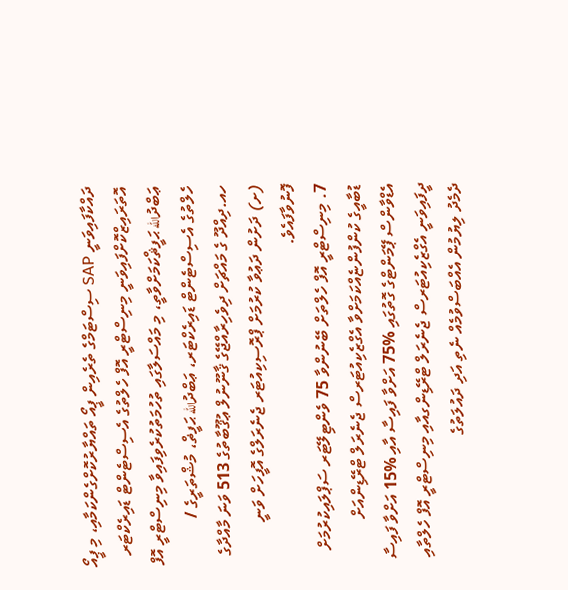ދައްކާފައިވަނީ SAP ސިސްޓަމްގެ ތެރެއިން ޕީއޯ ތައްޔާރުކޮށްގެންކަމާއި، މި ޕީއޯ އޮތަރައިޒްކޮށްފައިވަނީ މިނިސްޓްރީ އޮފް ހެލްތުގެ އެސިސްޓެންޓް ޑައިރެކްޓަރ ޢަބްދުالله ޙަފީޘްކަމަށްވާތީ، މި މައްސަލާގައި ތުހުމަތުކުރެވިފައިވާ މިނިސްޓްރީ އޮފް ހެލްތުގެ އެސިސްޓެންޓް ޑައިރެކްޓަރ، ޢަބްދުالله ޙަފީޡް، މުޝްތަރީގެ / ހއ.ދިއްދޫ ގެ މައްޗަށް ދިވެހިރާއްޖޭގެ ޤާނޫނުލް ޢުޤޫބާތުގެ 513 ވަނަ މާއްދާގެ (ށ) ދަށުން ދަޢުވާ ކުރުމަށް ޕްރޮސިކިއުޓަރ ޖެނެރަލްގެ އޮފީހަށް ވަނީ ފޮނުވާފައެވެ.
7. މިނިސްޓްރީ އޮފް ހެލްތަށް ބޭނުންވާ 75 ވެންޓިލޭޓަރ ސަޕްލައިކުރުމަށް ޑުބާއީގެ ކުންފުންޏެއްކަމަށްވާ އެގްޒެކިއުޓަރސް ޖެނެރަލް ޓްރޭޑިންއަށް އެޑްވާންސް ޕޭމަންޓްގެ ގޮތުގައި %75 އަށްވާ ފައިސާ އާއި %15 އަށްވާ ފައިސާ ދީފައިވަނީ އެގްޒެކިއުޓަރސް ޖެނެރަލް ޓްރޭޑިންގއާއި މިނިސްޓްރީ އޮފް ހެލްތާއި ދެމެދު ލިޔުމުން އެއްބަސްވުމެއް ނެތި އަދި ދައުލަތުގެ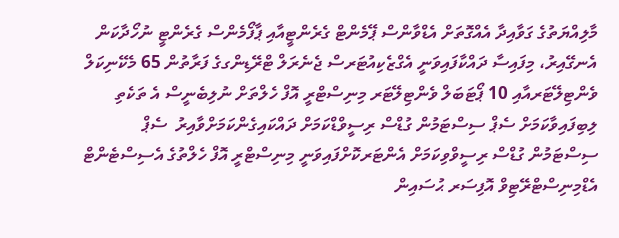މާލިއްޔަތުގެ ގަވާއިދާ އެއްގޮތަށް އެޑްވާންސް ޕޭމެންޓް ގެރެންޓީއާއި ޕާފޯމެންސް ގެރެންޓީ ނުހޯދާކަން އެނގޭއިރު، މިފައިސާ ދައްކާފައިވަނީ އެގްޒެކިއުޓަރސް ޖެނެރަލް ޓްރޭޑިންގގެ ފަރާތުން 65 މެކޭނިކަލް ވެންޓިލޭޓަރއާއި 10 ޕޯޓަބަލް ވެންޓިލޭޓަރ މިނިސްޓްރީ އޮފް ހެލްތަށް ނުލިބެނީސް އެ ތަކެތި ލިބިފައިވާކަމަށް ސެޕް ސިސްޓަމުން ގުޑްސް ރިސީވްޑްކަމަށް ދައްކައިގެންކަމަށްވާއިރު  ސެޕް ސިސްޓަމުން ގުޑްސް ރިސީވްވިކަމަށް އެންޓަރކޮށްފައިވަނީ މިނިސްޓްރީ އޮފް ހެލްތުގެ އެސިސްޓެންޓް އެޑްމިނިސްޓްރޭޓިވް އޮފިސަރ ޙުސައިން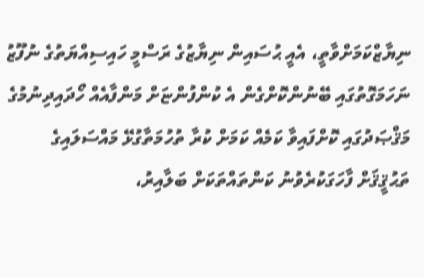ނިޔާޒްކަމަށްވާތީ، އެއީ ޙުސައިން ނިޔާޒުގެ ރަސްމީ ހައިސިއްޔަތުގެ ނުފޫޒު ނަހަމަގޮތުގައި ބޭނުންކޮށްގެން އެ ކުންފުންޏަށް މަންފާއެއް ހޯދައިދިނުމުގެ މަޤްޞަދުގައި ކޮށްފައިވާ ކަމެއް ކަމަށް ކުރާ ތުހުމަތާގުޅޭ މައްސަލައިގެ ތަޙުޤީޤަށް ފާހަގަކުރެވުނު ކަންތައްތަކަށް ބަލާއިރު،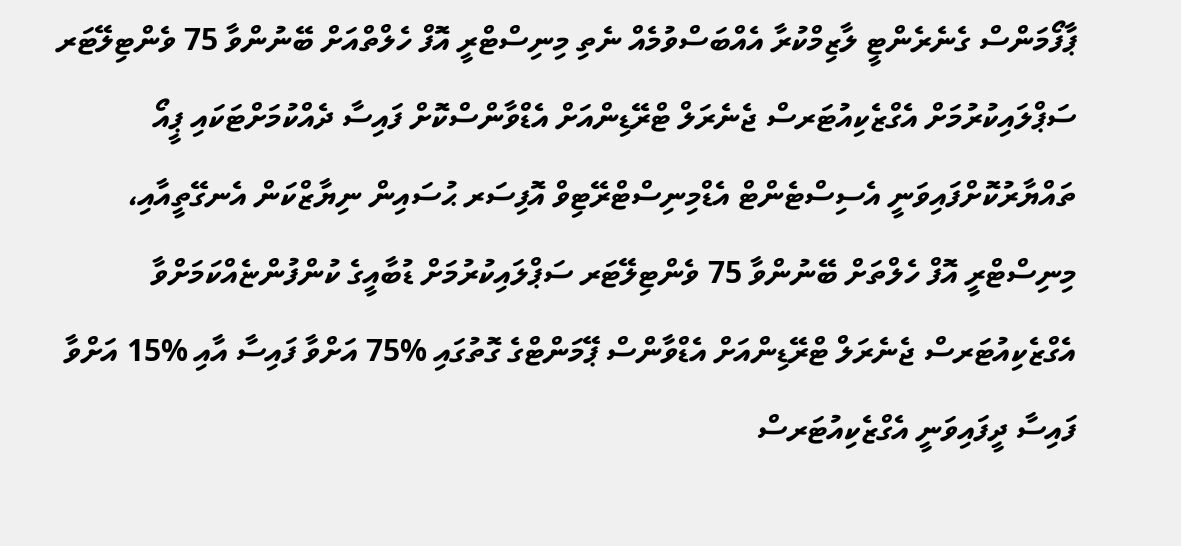ޕާފޯމަންސް ގެނެރެންޓީ ލާޒިމްކުރާ އެއްބަސްވުމެއް ނެތި މިނިސްޓްރީ އޮފް ހެލްތްއަށް ބޭނުންވާ 75 ވެންޓިލޭޓަރ ސަޕްލައިކުރުމަށް އެގްޒެކިއުޓަރސް ޖެނެރަލް ޓްރޭޑިންއަށް އެޑްވާންސްކޮށް ފައިސާ ދެއްކުމަށްޓަކައި ޕީއޯ ތައްޔާރުކޮށްފައިވަނީ އެސިސްޓެންޓް އެޑްމިނިސްޓްރޭޓިވް އޮފިސަރ ޙުސައިން ނިޔާޒްކަން އެނގޭތީއާއި،
މިނިސްޓްރީ އޮފް ހެލްތަށް ބޭނުންވާ 75 ވެންޓިލޭޓަރ ސަޕްލައިކުރުމަށް ޑުބާއީގެ ކުންފުންޏެއްކަމަށްވާ އެގްޒެކިއުޓަރސް ޖެނެރަލް ޓްރޭޑިންއަށް އެޑްވާންސް ޕޭމަންޓްގެ ގޮތުގައި %75 އަށްވާ ފައިސާ އާއި %15 އަށްވާ ފައިސާ ދީފައިވަނީ އެގްޒެކިއުޓަރސް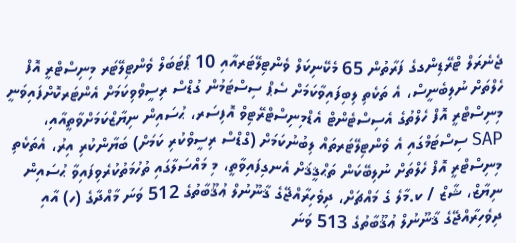ޖެނެރަލް ޓްރޭޑިންގގެ ފަރާތުން 65 މެކޭނިކަލް ވެންޓިލޭޓަރއާއި 10 ޕޯޓަބަލް ވެންޓިލޭޓަރ މިނިސްޓްރީ އޮފް ހެލްތަށް ނުލިބެނީސް، އެ ތަކެތި ލިބިފައިވާކަމަށް ސެޕް ސިސްޓަމުން ގުޑްސް ރިސީވްވިކަމަށް އެންޓަރކޮށްފައިވަނީ މިނިސްޓްރީ އޮފް ހެލްތުގެ އެސިސްޓެންޓް އެޑްމިނިސްޓްރޭޓިވް އޮފިސަރ، ޙުސައިން ނިޔާޒްކަމަށްވާތީއާއި،
SAP ސިސްޓަމްގައި އެ ވެންޓިލޭޓަރތައް ލިބުނުކަމަށް (ގްޑްސް ރިސީވްކުރި ކަމަށް) ބަޔާންކުރި އިރު، އެތަކެތި މިނިސްޓްރީ އޮފް ހެލްތަށް ނުލިބޭކަން ތަޙްޤީޤަށް އެނގިފައިވާތީ، މި މައްސަލާގައި ތުހުމަތުކުރެވިފައިވާ ޙުސައިން ނިޔާޒް، ޝާޒް / ކ.މާލެ ގެ މައްޗަށް، ދިވެހިރާއްޖޭގެ ޤާނޫނުލް ޢުޤޫބާތުގެ 512 ވަނަ މާއްދާގެ (ހ) އާއި ދިވެހިރާއްޖޭގެ ޤާނޫނުލް ޢުޤޫބާތުގެ 513 ވަނަ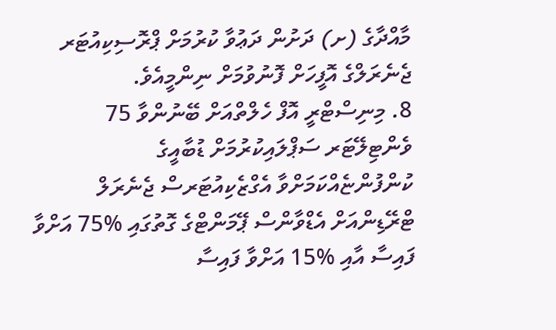މާއްދާގެ (ށ) ދަށުން ދަޢުވާ ކުރުމަށް ޕްރޮސިކިއުޓަރ ޖެނެރަލްގެ އޮފީހަށް ފޮނުވުމަށް ނިންމީއެވެ.
8. މިނިސްޓްރީ އޮފް ހެލްތްއަށް ބޭނުންވާ 75 ވެންޓިލޭޓަރ ސަޕްލައިކުރުމަށް ޑުބާއީގެ ކުންފުންޏެއްކަމަށްވާ އެގްޒެކިއުޓަރސް ޖެނެރަލް ޓްރޭޑިންއަށް އެޑްވާންސް ޕޭމަންޓްގެ ގޮތުގައި %75 އަށްވާ ފައިސާ އާއި %15 އަށްވާ ފައިސާ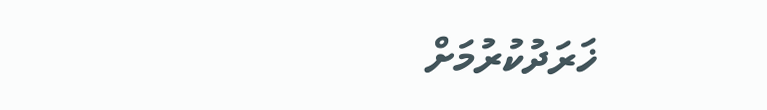ޚަރަދުކުރުމަށް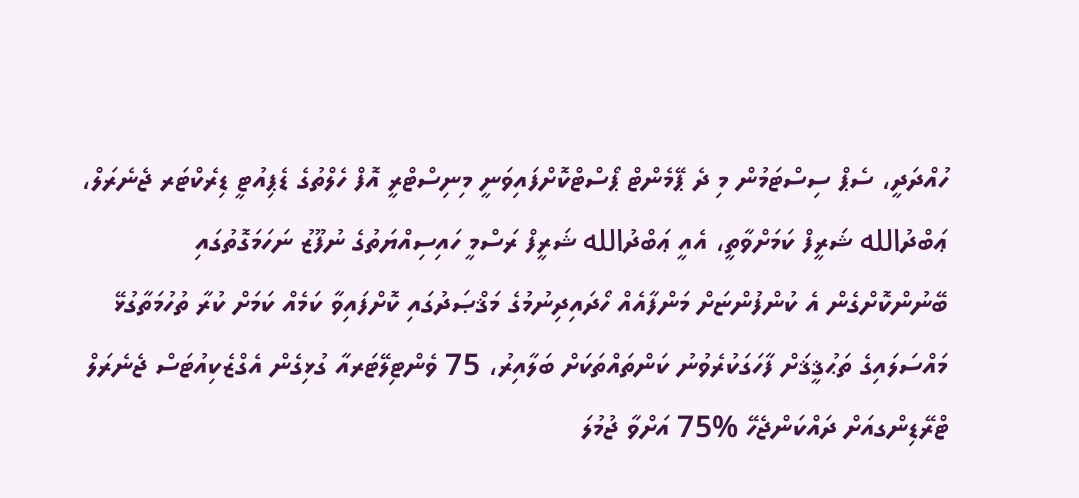ހުއްދަދީ، ސެޕް ސިސްޓަމުން މި ދެ ޕޭމެންޓް ޕޯސްޓްކޮށްފައިވަނީ މިނިސްޓްރީ އޮފް ހެލްތުގެ ޑެޕިއުޓީ ޑިރެކްޓަރ ޖެނެރަލް، ޢަބްދުالله ޝަރީފް ކަމަށްވާތީ، އެއީ ޢަބްދުالله ޝަރީފް ރަސްމީ ހައިސިއްޔަތުގެ ނުފޫޒު ނަހަމަގޮތުގައި ބޭނުންކޮށްގެން އެ ކުންފުންޏަށް މަންފާއެއް ހޯދައިދިނުމުގެ މަޤްޞަދުގައި ކޮށްފައިވާ ކަމެއް ކަމަށް ކުރާ ތުހުމަތާގުޅޭ މައްސަލައިގެ ތަޙުޤީޤަށް ފާހަގަކުރެވުނު ކަންތައްތަކަށް ބަލާއިރު، 75 ވެންޓިލޭޓަރއާ ގުޅިގެން އެގްޒެކިއުޓަސް ޖެނެރަލް ޓްރޭޑިންގއަށް ދައްކަންޖެހޭ %75 އަށްވާ ޖުމުލަ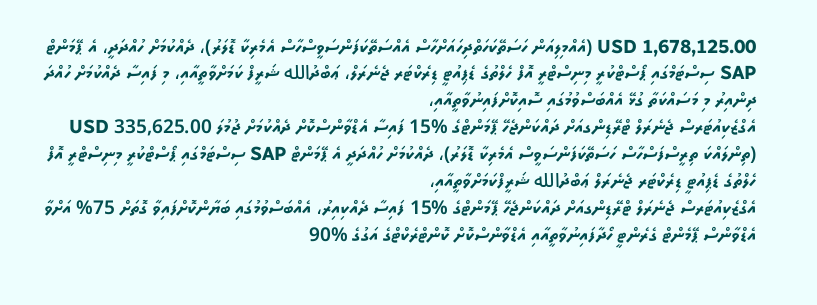1,678,125.00 USD (އެއްމިލިއަން ހަސަތޭކަހަތްދިހައަށްހާސް އެއްސަތޭކަފަންސަވީސްހާސް އެމެރިކާ ޑޮލަރު)، ދެއްކުމަށް ހުއްދަދީ، އެ ޕޭމަންޓް SAP ސިސްޓަމްގައި ޕޯސްޓްކުރީ މިނިސްޓްރީ އޮފް ހެލްތުގެ ޑެޕިއުޓީ ޑިރެކްޓަރ ޖެނެރަލް، ޢަބްދުالله ޝަރީފް ކަމަށްވާތީއާއި، މި ފައިސާ ދެއްކުމަށް ހުއްދަ ދިންއިރު މި މަސައްކަތާ ގުޅޭ އެއްބަސްވުމުގައި ސޮއިކޮށްފައިނުވާތީއާއި،
އެގްޒެކިއުޓަރސް ޖެނެރަލް ޓްރޭޑިންގއަށް ދައްކަންޖެހޭ ޕޭމަންޓްގެ %15 ފައިސާ އެޑްވާންސްކޮށް ދެއްކުމަށް ޖުމުލަ 335,625.00 USD (ތިންލައްކަ ތިރީސްފަސްހާސް ހަސަތޭކަފަންސަވީސް އެމެރިކާ ޑޮލަރު)، ދެއްކުމަށް ހުއްދަދީ އެ ޕޭމަންޓް SAP ސިސްޓަމްގައި ޕޯސްޓްކުރީ މިނިސްޓްރީ އޮފް ހެލްތުގެ ޑެޕިއުޓީ ޑިރެކްޓަރ ޖެނެރަލް ޢަބްދުالله ޝަރީފްކަމަށްވާތީއާއި،
އެގްޒެކިއުޓަރސް ޖެނެރަލް ޓްރޭޑިންގއަށް ދައްކަންޖެހޭ ޕޭމަންޓްގެ %15 ފައިސާ ދެއްކިއިރު، އެއްބަސްވުމުގައި ބަޔާންކޮށްފައިވާ ގޮތަށް 75% އަށްވާ އެޑްވާންސް ޕޭމެންޓް ގެރެންޓީ ހޯދާފައިނުވާތީއާއި އެޑްވާންސްކޮށް ކޮންޓްރެކްޓްގެ އަގުގެ %90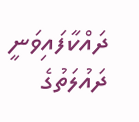ދައްކާފައިވަނީ ދައުލަތުގެ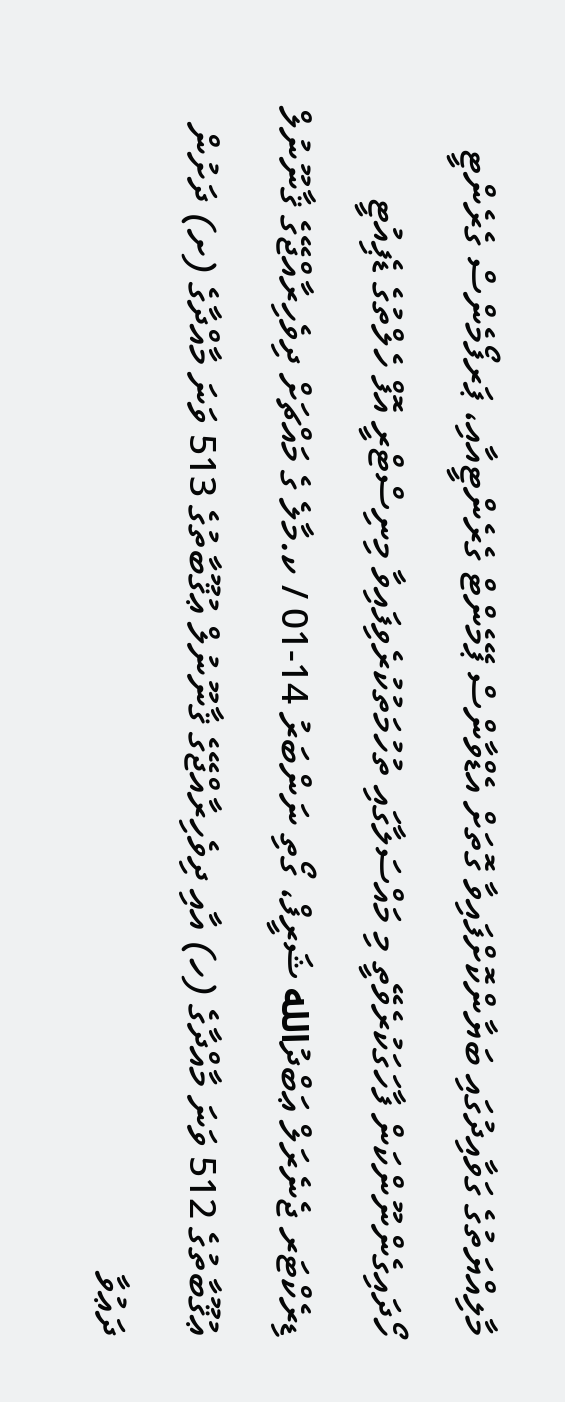މާލިއްޔަތުގެ ގަވާއިދުގައި ބަޔާންކޮށްފައިވާ ގޮތަށް އެޑްވާންސް ޕޭމެންޓް ގެރެންޓީއާއި، ޕަރފޯމެންސް ގެރެންޓީ ހޯދައިގެންނޫންކަން ފާހަގަކުރެވޭތީ މި މައްސަލާގައި ތުހުމަތުކުރެވިފައިވާ މިނިސްޓްރީ އޮފް ހެލްތުގެ ޑެޕިއުޓީ ޑިރެކްޓަރ ޖެނެރަލް ޢަބްދުالله ޝަރީފް، ގޯތި ނަންބަރު 14-01 / ކ.މާލެ ގެ މައްޗަށް ދިވެހިރާއްޖޭގެ ޤާނޫނުލް ޢުޤޫބާތުގެ 512 ވަނަ މާއްދާގެ (ހ) އާއި ދިވެހިރާއްޖޭގެ ޤާނޫނުލް ޢުޤޫބާތުގެ 513 ވަނަ މާއްދާގެ (ށ) ދަށުން ދަޢުވާ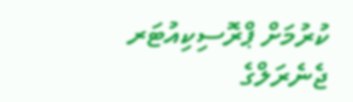ކުރުމަށް ޕްރޮސިކިއުޓަރ ޖެނެރަލްގެ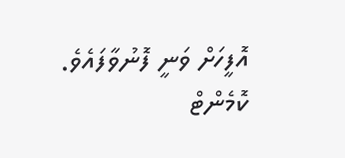އޮފީހަށް ވަނީ ފޮނުވާފައެވެ.
ކޮމެންޓް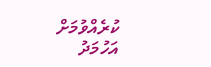ކުރެއްވުމަށް
އަހުމަދު